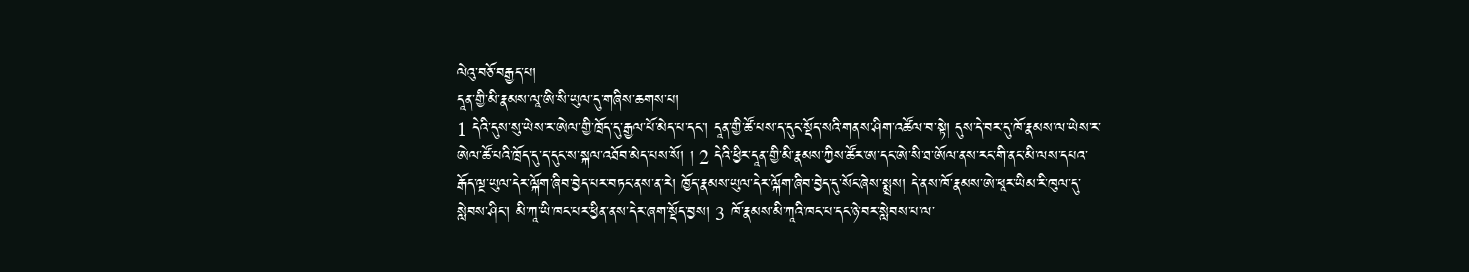ལེའུ་བཅོ་བརྒྱད་པ།
དཱན་གྱི་མི་རྣམས་ལཱ་ཨི་སི་ཡུལ་དུ་གཞིས་ཆགས་པ།
1 དེའི་དུས་སུ་ཡེས་ར་ཨེལ་གྱི་ཁྲོད་དུ་རྒྱལ་པོ་མེད་པ་དང་། དཱན་གྱི་ཚོ་པས་ད་དུང་སྡོད་སའི་གནས་ཤིག་འཚོལ་བ་སྟེ། དུས་དེ་བར་དུ་ཁོ་རྣམས་ལ་ཡེས་ར་ཨེལ་ཚོ་པའི་ཁྲོད་དུ་ད་དུང་ས་སྐལ་འཐོབ་མེད་པས་སོ། ། 2 དེའི་ཕྱིར་དཱན་གྱི་མི་རྣམས་ཀྱིས་ཚོར་ཨ་དང་ཨེ་སི་ཐ་ཨོལ་ནས་རང་གི་ནང་མི་ལས་དཔའ་རྒོད་ལྔ་ཡུལ་དེར་ལྐོག་ཞིབ་བྱེད་པར་བཏང་ནས་ན་རེ། ཁྱོད་རྣམས་ཡུལ་དེར་ལྐོག་ཞིབ་བྱེད་དུ་སོང་ཞེས་སྨྲས། དེ་ནས་ཁོ་རྣམས་ཨེ་ཕཱར་ཡིམ་རི་ཁུལ་དུ་སླེབས་ཤིང་། མི་ཀཱ་ཡི་ཁང་པར་ཕྱིན་ནས་དེར་ཞག་སྡོད་བྱས། 3 ཁོ་རྣམས་མི་ཀཱའི་ཁང་པ་དང་ཉེ་བར་སླེབས་པ་ལ་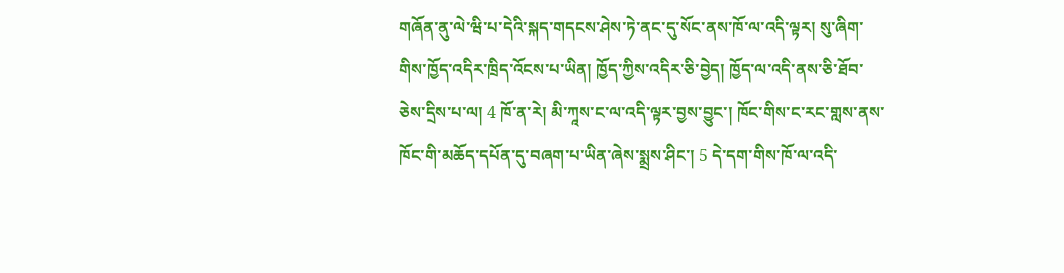གཞོན་ནུ་ལེ་ཝི་པ་དེའི་སྐད་གདངས་ཤེས་ཏེ་ནང་དུ་སོང་ནས་ཁོ་ལ་འདི་ལྟར། སུ་ཞིག་གིས་ཁྱོད་འདིར་ཁྲིད་འོངས་པ་ཡིན། ཁྱོད་ཀྱིས་འདིར་ཅི་བྱེད། ཁྱོད་ལ་འདི་ནས་ཅི་ཐོབ་ཅེས་དྲིས་པ་ལ། 4 ཁོ་ན་རེ། མི་ཀཱས་ང་ལ་འདི་ལྟར་བྱས་བྱུང་། ཁོང་གིས་ང་རང་གླས་ནས་ཁོང་གི་མཆོད་དཔོན་དུ་བཞག་པ་ཡིན་ཞེས་སྨྲས་ཤིང་། 5 དེ་དག་གིས་ཁོ་ལ་འདི་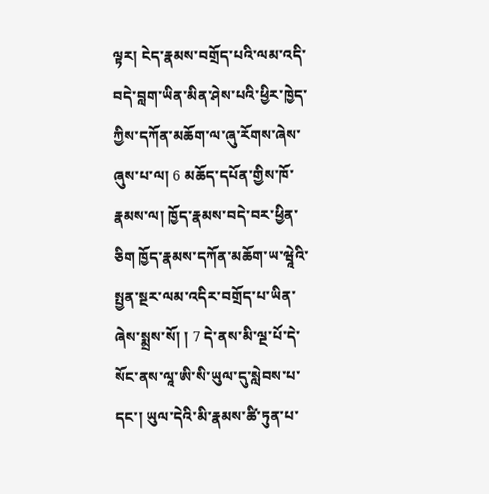ལྟར། ངེད་རྣམས་བགྲོད་པའི་ལམ་འདི་བདེ་བླག་ཡིན་མིན་ཤེས་པའི་ཕྱིར་ཁྱེད་ཀྱིས་དཀོན་མཆོག་ལ་ཞུ་རོགས་ཞེས་ཞུས་པ་ལ། 6 མཆོད་དཔོན་གྱིས་ཁོ་རྣམས་ལ། ཁྱོད་རྣམས་བདེ་བར་ཕྱིན་ཅིག ཁྱོད་རྣམས་དཀོན་མཆོག་ཡ་ཝཱེའི་སྤྱན་སྔར་ལམ་འདིར་བགྲོད་པ་ཡིན་ཞེས་སྨྲས་སོ། ། 7 དེ་ནས་མི་ལྔ་པོ་དེ་སོང་ནས་ལཱ་ཨི་སི་ཡུལ་དུ་སླེབས་པ་དང་། ཡུལ་དེའི་མི་རྣམས་ཚི་ཏུན་པ་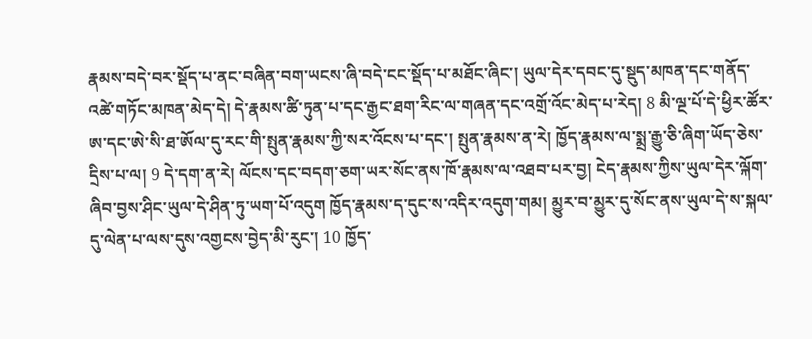རྣམས་བདེ་བར་སྡོད་པ་ནང་བཞིན་བག་ཡངས་ཞི་བདེ་ངང་སྡོད་པ་མཐོང་ཞིང་། ཡུལ་དེར་དབང་དུ་སྡུད་མཁན་དང་གནོད་འཚེ་གཏོང་མཁན་མེད་དེ། དེ་རྣམས་ཚི་ཏུན་པ་དང་རྒྱང་ཐག་རིང་ལ་གཞན་དང་འགྲོ་འོང་མེད་པ་རེད། 8 མི་ལྔ་པོ་དེ་ཕྱིར་ཚོར་ཨ་དང་ཨེ་སི་ཐ་ཨོལ་དུ་རང་གི་སྤུན་རྣམས་ཀྱི་སར་འོངས་པ་དང་། སྤུན་རྣམས་ན་རེ། ཁྱོད་རྣམས་ལ་སྨྲ་རྒྱུ་ཅི་ཞིག་ཡོད་ཅེས་དྲིས་པ་ལ། 9 དེ་དག་ན་རེ། ལོངས་དང་བདག་ཅག་ཡར་སོང་ནས་ཁོ་རྣམས་ལ་འཐབ་པར་བྱ། ངེད་རྣམས་ཀྱིས་ཡུལ་དེར་ལྐོག་ཞིབ་བྱས་ཤིང་ཡུལ་དེ་ཤིན་ཏུ་ཡག་པོ་འདུག ཁྱོད་རྣམས་ད་དུང་ས་འདིར་འདུག་གམ། མྱུར་བ་མྱུར་དུ་སོང་ནས་ཡུལ་དེ་ས་སྐལ་དུ་ལེན་པ་ལས་དུས་འགྱངས་བྱེད་མི་རུང་། 10 ཁྱོད་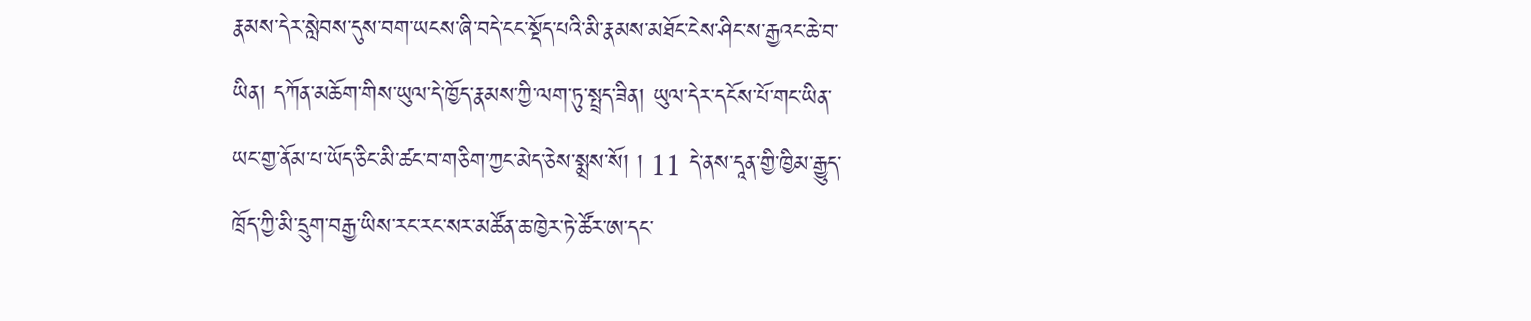རྣམས་དེར་སླེབས་དུས་བག་ཡངས་ཞི་བདེ་ངང་སྡོད་པའི་མི་རྣམས་མཐོང་ངེས་ཤིང་ས་རྒྱའང་ཆེ་བ་ཡིན། དཀོན་མཆོག་གིས་ཡུལ་དེ་ཁྱོད་རྣམས་ཀྱི་ལག་ཏུ་སྤྲད་ཟིན། ཡུལ་དེར་དངོས་པོ་གང་ཡིན་ཡང་གྱ་ནོམ་པ་ཡོད་ཅིང་མི་ཚང་བ་གཅིག་ཀྱང་མེད་ཅེས་སྨྲས་སོ། ། 11 དེ་ནས་དཱན་གྱི་ཁྱིམ་རྒྱུད་ཁྲོད་ཀྱི་མི་དྲུག་བརྒྱ་ཡིས་རང་རང་སར་མཚོན་ཆ་ཁྱེར་ཏེ་ཚོར་ཨ་དང་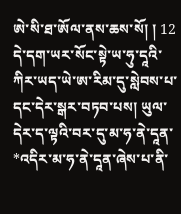ཨེ་སི་ཐ་ཨོལ་ནས་ཆས་སོ། ། 12 དེ་དག་ཡར་སོང་སྟེ་ཡ་ཧུ་དཱའི་ཀིར་ཡད་ཡེ་ཨ་རིམ་དུ་སླེབས་པ་དང་དེར་སྒར་བཏབ་པས། ཡུལ་དེར་ད་ལྟའི་བར་དུ་མ་ཧ་ནེ་དཱན་ *འདིར་མ་ཧ་ནེ་དཱན་ཞེས་པ་ནི་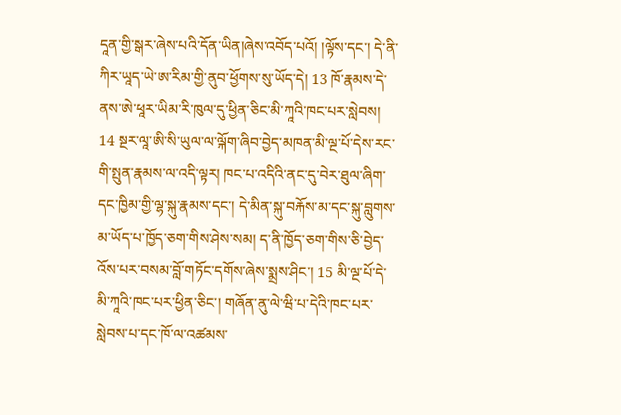དཱན་གྱི་སྒར་ཞེས་པའི་དོན་ཡིན།ཞེས་འབོད་པའོ། །ལྟོས་དང་། དེ་ནི་ཀིར་ཡཱད་ཡེ་ཨ་རིམ་གྱི་ནུབ་ཕྱོགས་སུ་ཡོད་དེ། 13 ཁོ་རྣམས་དེ་ནས་ཨེ་ཕཱར་ཡིམ་རི་ཁུལ་དུ་ཕྱིན་ཅིང་མི་ཀཱའི་ཁང་པར་སླེབས། 14 སྔར་ལཱ་ཨི་སི་ཡུལ་ལ་ལྐོག་ཞིབ་བྱེད་མཁན་མི་ལྔ་པོ་དེས་རང་གི་སྤུན་རྣམས་ལ་འདི་ལྟར། ཁང་པ་འདིའི་ནང་དུ་བེར་ཐུལ་ཞིག་དང་ཁྱིམ་གྱི་ལྷ་སྐུ་རྣམས་དང་། དེ་མིན་སྐུ་བརྐོས་མ་དང་སྐུ་བླུགས་མ་ཡོད་པ་ཁྱོད་ཅག་གིས་ཤེས་སམ། ད་ནི་ཁྱོད་ཅག་གིས་ཅི་བྱེད་འོས་པར་བསམ་བློ་གཏོང་དགོས་ཞེས་སྨྲས་ཤིང་། 15 མི་ལྔ་པོ་དེ་མི་ཀཱའི་ཁང་པར་ཕྱིན་ཅིང་། གཞོན་ནུ་ལེ་ཝི་པ་དེའི་ཁང་པར་སླེབས་པ་དང་ཁོ་ལ་འཚམས་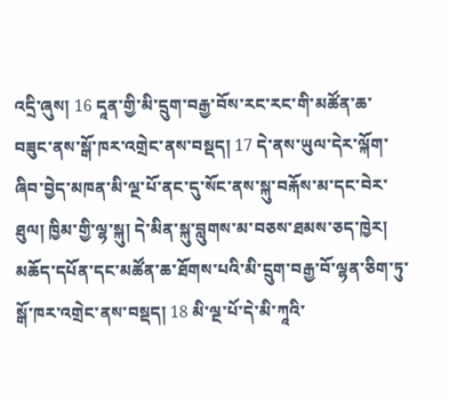འདྲི་ཞུས། 16 དཱན་གྱི་མི་དྲུག་བརྒྱ་བོས་རང་རང་གི་མཚོན་ཆ་བཟུང་ནས་སྒོ་ཁར་འགྲེང་ནས་བསྡད། 17 དེ་ནས་ཡུལ་དེར་ལྐོག་ཞིབ་བྱེད་མཁན་མི་ལྔ་པོ་ནང་དུ་སོང་ནས་སྐུ་བརྐོས་མ་དང་བེར་ཐུལ། ཁྱིམ་གྱི་ལྷ་སྐུ། དེ་མིན་སྐུ་བླུགས་མ་བཅས་ཐམས་ཅད་ཁྱེར། མཆོད་དཔོན་དང་མཚོན་ཆ་ཐོགས་པའི་མི་དྲུག་བརྒྱ་བོ་ལྷན་ཅིག་ཏུ་སྒོ་ཁར་འགྲེང་ནས་བསྡད། 18 མི་ལྔ་པོ་དེ་མི་ཀཱའི་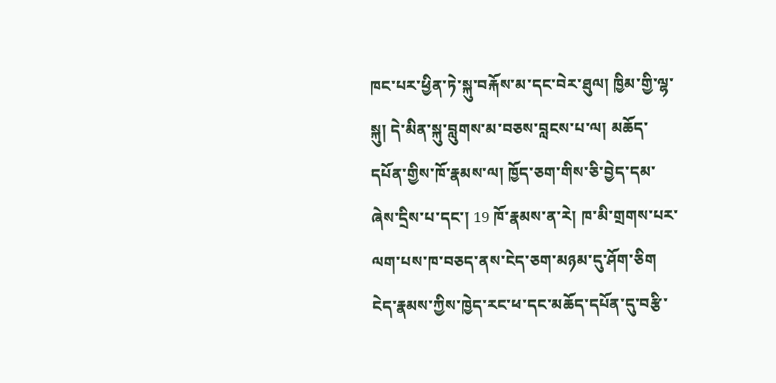ཁང་པར་ཕྱིན་ཏེ་སྐུ་བརྐོས་མ་དང་བེར་ཐུལ། ཁྱིམ་གྱི་ལྷ་སྐུ། དེ་མིན་སྐུ་བླུགས་མ་བཅས་བླངས་པ་ལ། མཆོད་དཔོན་གྱིས་ཁོ་རྣམས་ལ། ཁྱོད་ཅག་གིས་ཅི་བྱེད་དམ་ཞེས་དྲིས་པ་དང་། 19 ཁོ་རྣམས་ན་རེ། ཁ་མི་གྲགས་པར་ལག་པས་ཁ་བཅད་ནས་ངེད་ཅག་མཉམ་དུ་ཤོག་ཅིག ངེད་རྣམས་ཀྱིས་ཁྱེད་རང་ཕ་དང་མཆོད་དཔོན་དུ་བརྩི་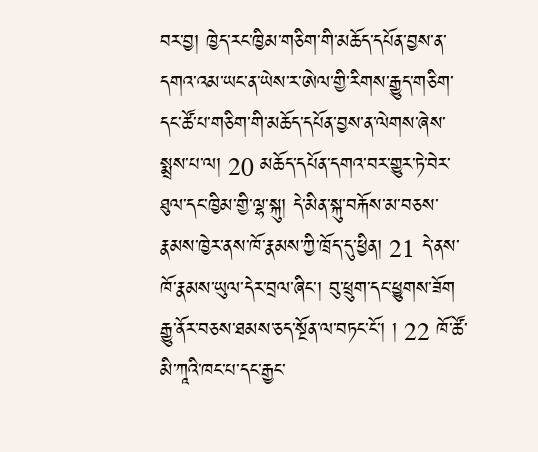བར་བྱ། ཁྱེད་རང་ཁྱིམ་གཅིག་གི་མཆོད་དཔོན་བྱས་ན་དགའ་འམ་ཡང་ན་ཡེས་ར་ཨེལ་གྱི་རིགས་རྒྱུད་གཅིག་དང་ཚོ་པ་གཅིག་གི་མཆོད་དཔོན་བྱས་ན་ལེགས་ཞེས་སྨྲས་པ་ལ། 20 མཆོད་དཔོན་དགའ་བར་གྱུར་ཏེ་བེར་ཐུལ་དང་ཁྱིམ་གྱི་ལྷ་སྐུ། དེ་མིན་སྐུ་བརྐོས་མ་བཅས་རྣམས་ཁྱེར་ནས་ཁོ་རྣམས་ཀྱི་ཁྲོད་དུ་ཕྱིན། 21 དེ་ནས་ཁོ་རྣམས་ཡུལ་དེར་བྲལ་ཞིང་། བུ་ཕྲུག་དང་ཕྱུགས་ཟོག རྒྱུ་ནོར་བཅས་ཐམས་ཅད་སྔོན་ལ་བཏང་ངོ་། ། 22 ཁོ་ཚོ་མི་ཀཱའི་ཁང་པ་དང་རྒྱང་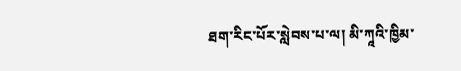ཐག་རིང་པོར་སླེབས་པ་ལ། མི་ཀཱའི་ཁྱིམ་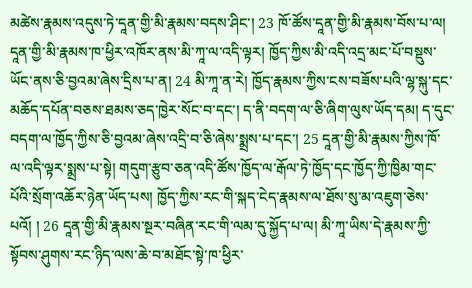མཚེས་རྣམས་འདུས་ཏེ་དཱན་གྱི་མི་རྣམས་བདས་ཤིང་། 23 ཁོ་ཚོས་དཱན་གྱི་མི་རྣམས་བོས་པ་ལ། དཱན་གྱི་མི་རྣམས་ཁ་ཕྱིར་འཁོར་ནས་མི་ཀཱ་ལ་འདི་ལྟར། ཁྱོད་ཀྱིས་མི་འདི་འདྲ་མང་པོ་བསྡུས་ཡོང་ནས་ཅི་བྱའམ་ཞེས་དྲིས་པ་ན། 24 མི་ཀཱ་ན་རེ། ཁྱོད་རྣམས་ཀྱིས་ངས་བཟོས་པའི་ལྷ་སྐུ་དང་མཆོད་དཔོན་བཅས་ཐམས་ཅད་ཁྱེར་སོང་བ་དང་། ད་ནི་བདག་ལ་ཅི་ཞིག་ལུས་ཡོད་དམ། ད་དུང་བདག་ལ་ཁྱོད་ཀྱིས་ཅི་བྱའམ་ཞེས་འདྲི་བ་ཅི་ཞེས་སྨྲས་པ་དང་། 25 དཱན་གྱི་མི་རྣམས་ཀྱིས་ཁོ་ལ་འདི་ལྟར་སྨྲས་པ་སྟེ། གདུག་རྩུབ་ཅན་འདི་ཚོས་ཁྱོད་ལ་རྒོལ་ཏེ་ཁྱོད་དང་ཁྱོད་ཀྱི་ཁྱིམ་གང་པོའི་སྲོག་འཆོར་ཉེན་ཡོད་པས། ཁྱོད་ཀྱིས་རང་གི་སྐད་ངེད་རྣམས་ལ་ཐོས་སུ་མ་འཇུག་ཅེས་པའོ། ། 26 དཱན་གྱི་མི་རྣམས་སྔར་བཞིན་རང་གི་ལམ་དུ་སྐྱོད་པ་ལ། མི་ཀཱ་ཡིས་དེ་རྣམས་ཀྱི་སྟོབས་ཤུགས་རང་ཉིད་ལས་ཆེ་བ་མཐོང་སྟེ་ཁ་ཕྱིར་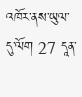འཁོར་ནས་ཡུལ་དུ་ལོག 27 དཱན་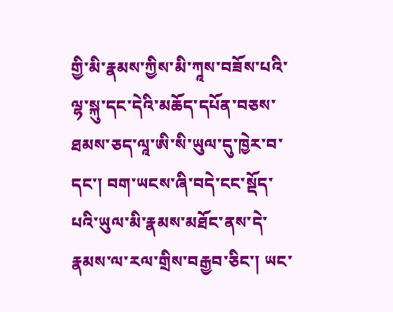གྱི་མི་རྣམས་ཀྱིས་མི་ཀཱས་བཟོས་པའི་ལྷ་སྐུ་དང་དེའི་མཆོད་དཔོན་བཅས་ཐམས་ཅད་ལཱ་ཨི་སི་ཡུལ་དུ་ཁྱེར་བ་དང་། བག་ཡངས་ཞི་བདེ་ངང་སྡོད་པའི་ཡུལ་མི་རྣམས་མཐོང་ནས་དེ་རྣམས་ལ་རལ་གྲིས་བརྒྱབ་ཅིང་། ཡང་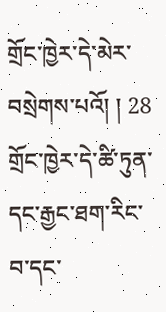གྲོང་ཁྱེར་དེ་མེར་བསྲེགས་པའོ། ། 28 གྲོང་ཁྱེར་དེ་ཚི་ཏུན་དང་རྒྱང་ཐག་རིང་བ་དང་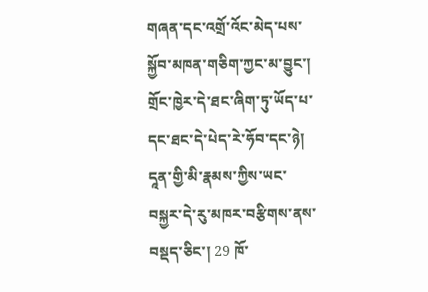གཞན་དང་འགྲོ་འོང་མེད་པས་སྐྱོབ་མཁན་གཅིག་ཀྱང་མ་བྱུང་། གྲོང་ཁྱེར་དེ་ཐང་ཞིག་ཏུ་ཡོད་པ་དང་ཐང་དེ་པེད་རེ་ཧོབ་དང་ཉེ། དཱན་གྱི་མི་རྣམས་ཀྱིས་ཡང་བསྐྱར་དེ་རུ་མཁར་བརྩིགས་ནས་བསྡད་ཅིང་། 29 ཁོ་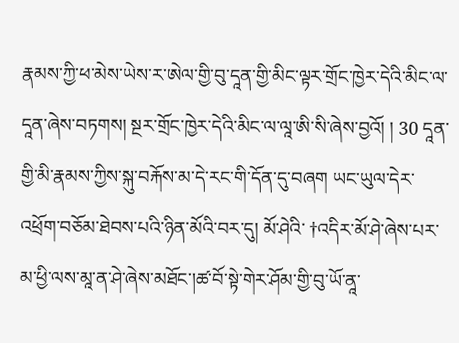རྣམས་ཀྱི་ཕ་མེས་ཡེས་ར་ཨེལ་གྱི་བུ་དཱན་གྱི་མིང་ལྟར་གྲོང་ཁྱེར་དེའི་མིང་ལ་དཱན་ཞེས་བཏགས། སྔར་གྲོང་ཁྱེར་དེའི་མིང་ལ་ལཱ་ཨི་སི་ཞེས་བྱའོ། ། 30 དཱན་གྱི་མི་རྣམས་ཀྱིས་སྐུ་བརྐོས་མ་དེ་རང་གི་དོན་དུ་བཞག ཡང་ཡུལ་དེར་འཕྲོག་བཅོམ་ཐེབས་པའི་ཉིན་མོའི་བར་དུ། མོ་ཤེའི་ †འདིར་མོ་ཤེ་ཞེས་པར་མ་ཕྱི་ལས་མཱ་ན་ཤེ་ཞེས་མཐོང་།ཚ་བོ་སྟེ་གེར་ཤོམ་གྱི་བུ་ཡོ་ནཱ་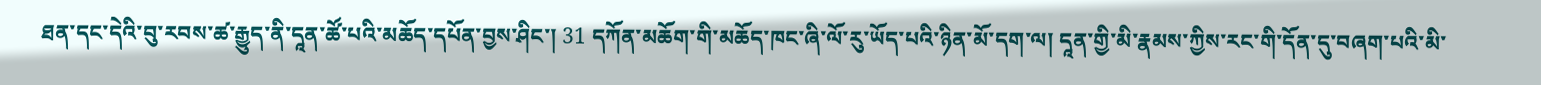ཐན་དང་དེའི་བུ་རབས་ཚ་རྒྱུད་ནི་དཱན་ཚོ་པའི་མཆོད་དཔོན་བྱས་ཤིང་། 31 དཀོན་མཆོག་གི་མཆོད་ཁང་ཞི་ལོ་རུ་ཡོད་པའི་ཉིན་མོ་དག་ལ། དཱན་གྱི་མི་རྣམས་ཀྱིས་རང་གི་དོན་དུ་བཞག་པའི་མི་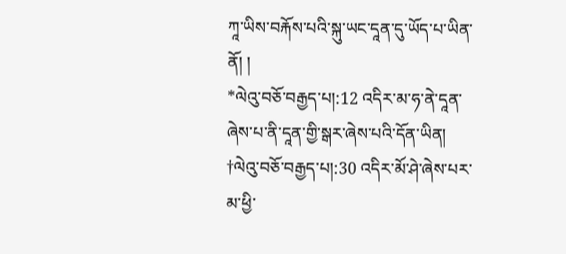ཀཱ་ཡིས་བརྐོས་པའི་སྐུ་ཡང་དཱན་དུ་ཡོད་པ་ཡིན་ནོ། །
*ལེའུ་བཅོ་བརྒྱད་པ།:12 འདིར་མ་ཧ་ནེ་དཱན་ཞེས་པ་ནི་དཱན་གྱི་སྒར་ཞེས་པའི་དོན་ཡིན།
†ལེའུ་བཅོ་བརྒྱད་པ།:30 འདིར་མོ་ཤེ་ཞེས་པར་མ་ཕྱི་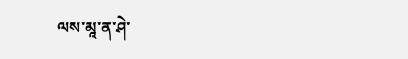ལས་མཱ་ན་ཤེ་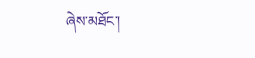ཞེས་མཐོང་།